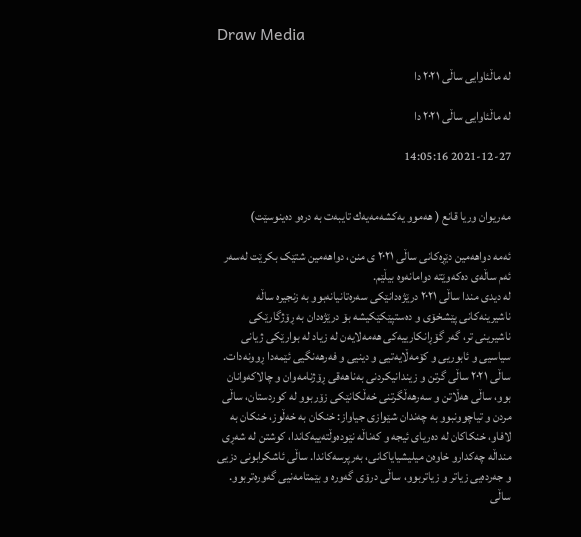Draw Media

لە ماڵئاوایی ساڵی ٢٠٢١ دا

لە ماڵئاوایی ساڵی ٢٠٢١ دا

2021-12-27 14:05:16


مەریوان وریا قانع ( هەموو یەكشەمەیەك تایبەت بە درەو دەینوسێت)

ئەمە دواھەمین دێڕەکانی ساڵی ٢٠٢١ ی منن، دواھەمین شتێک بکرێت لەسەر ئەم ساڵەی دەکەوێتە دوامانەوە بیڵێم.
لە دیدی مندا ساڵی ٢٠٢١ درێژەدانێکی سەرەتانیانەبوو بە زنجیرە ساڵە ناشیرینەکانی پێشخۆی و دەستپێکێکیشە بۆ درێژەدان بە ڕۆژگارێکی ناشیرینی تر، گەر گۆڕانکارییەکی ھەمەلایەن لە زیاد لە بوارێکی ژیانی سیاسیی و ئابوریی و کۆمەڵایەتیی و دینیی و فەرھەنگیی ئێمەدا ڕوونەدات. ساڵی ٢٠٢١ ساڵی گرتن و زیندانیکردنی بەناھەقی ڕۆژنامەوان و چالاکەوانان بوو، ساڵی ھەڵاتن و سەرھەڵگرتنی خەڵکانێکی زۆربوو لە کوردستان، ساڵی مردن و تیاچوونبوو بە چەندان شێوازی جیاواز: خنکان بە خەڵوز، خنکان بە لافاو، خنکاکان لە دەریای ئیجە و کەناڵە نێودەوڵتەییەکاندا، کوشتن لە شەڕی منداڵە چەکدارو خاوەن میلیشیایاکانی، بەرپرسەکاندا. ساڵی ئاشکرابونی دزیی و جەردەیی زیاتر و زیاتربوو، ساڵی درۆی گەورە و بێمتامەنیی گەورەتربوو. ساڵی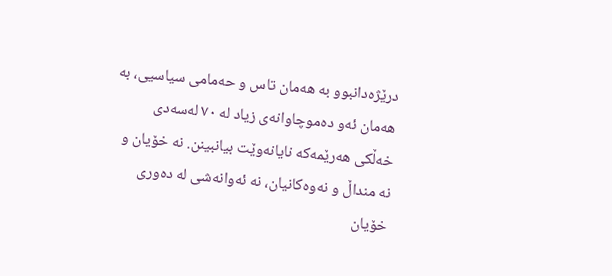درێژەدانبوو بە ھەمان تاس و حەمامی سیاسیی، بە ھەمان ئەو دەموچاوانەی زیاد لە ٧٠ لەسەدی خەڵکی ھەرێمەکە نایانەوێت بیانبینن. نە خۆیان و نە منداڵ و نەوەکانیان، نە ئەوانەشی لە دەوری خۆیان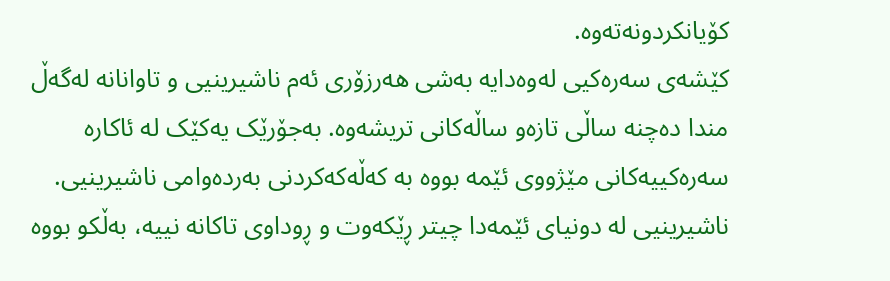کۆیانکردونەتەوە.
کێشەی سەرەکیی لەوەدایە بەشی ھەرزۆری ئەم ناشیرینیی و تاوانانە لەگەڵ مندا دەچنە ساڵی تازەو ساڵەکانی تریشەوە. بەجۆرێک یەکێک لە ئاکارە سەرەکییەکانی مێژووی ئێمە بووە بە کەڵەکەکردنی بەردەوامی ناشیرینیی. ناشیرینیی لە دونیای ئێمەدا چیتر ڕێکەوت و ڕوداوی تاکانە نییە، بەڵکو بووە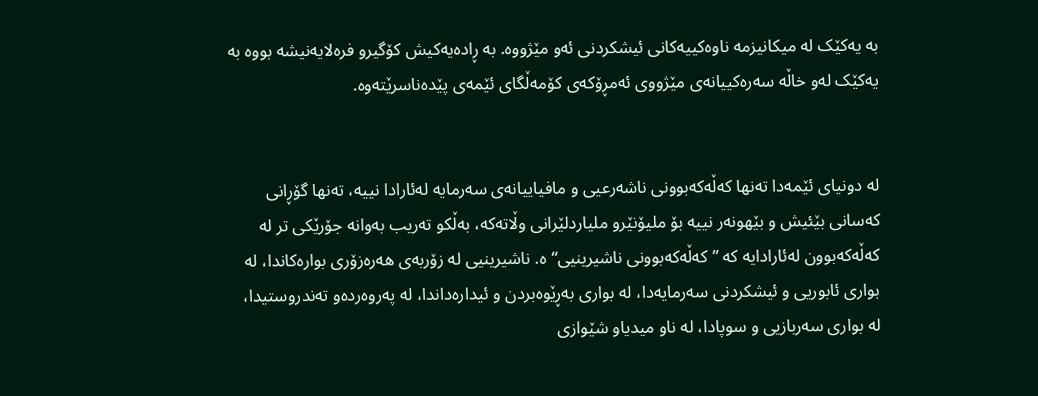بە یەکێک لە میکانیزمە ناوەکییەکانی ئیشکردنی ئەو مێژووە. بە ڕادەیەکیش کۆگیرو فرەلایەنیشه‌ بووە بە یەکێک لەو خاڵە سەرەکییانەی مێژووی ئەمڕۆکەی کۆمەڵگای ئێمەی پێدەناسرێتەوە.


لە دونیای ئێمەدا تەنھا کەڵەکەبوونی ناشەرعیی و مافیاییانەی سەرمایە لەئارادا نییە، تەنھا گۆڕانی کەسانی بێئیش و بێھونەر نییە بۆ ملیۆنێرو ملیاردلێرانی وڵاتەکە، بەڵکو تەریب بەوانە جۆرێکی تر لە کەڵەکەبوون لەئارادایە کە ”کەڵەکەبوونی ناشیرینیی“ە. ناشیرینیی لە زۆربەی ھەرەزۆری بوارەکاندا، لە بواری ئابوریی و ئیشکردنی سەرمایەدا، لە بواری بەڕێوەبردن و ئیدارەداندا، لە پەروەردەو تەندروستیدا، لە بواری سەربازیی و سوپادا، لە ناو میدیاو شێوازی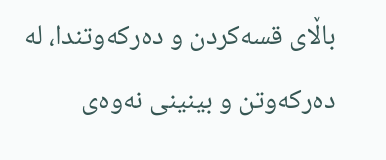باڵای قسەکردن و دەرکەوتندا، لە دەرکەوتن و بینینی نەوەی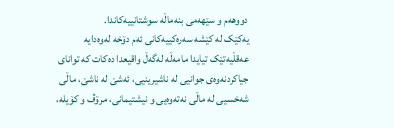دووھەم و سێھەمی بنەماڵە سوشتانییەکاندا.
یەکێک لە کێشە سەرەکییەکانی ئەم دۆخە لەوەدایە عەقڵیەتێک تیایدا مامەڵە لەگەڵ واقیعدا دەکات کە توانای جیاکردنەوەی جوانیی لە ناشیرینیی، ئەشێ لە ناشێ، ماڵی شەخسیی لە ماڵی نەتەوەیی و نیشتیمانی، مرۆڤ و کۆیلە،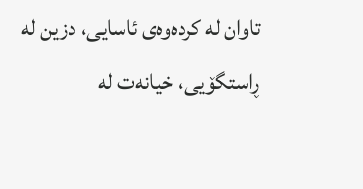تاوان لە کردەوەی ئاسایی، دزین لە ڕاستگۆیی، خیانەت لە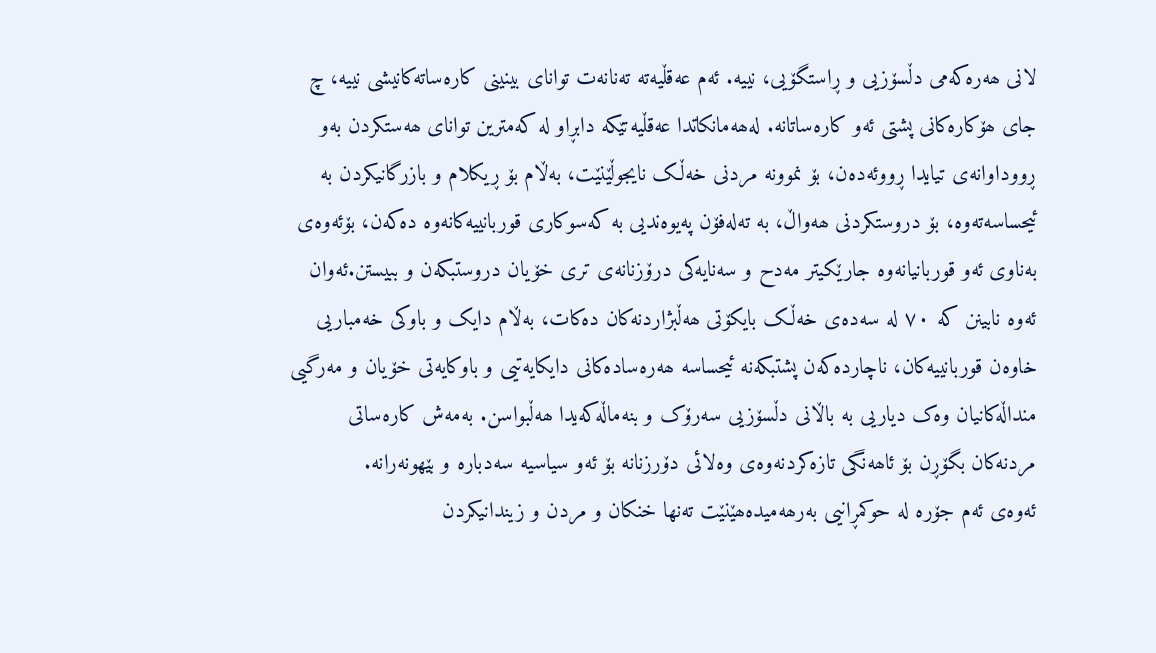لانی ھەرەکەمی دڵسۆزیی و ڕاستگۆیی، نییە. ئەم عەقڵیەتە تەنانەت توانای بینینی کارەساتەکانیشی نییە، چ جای ھۆکارەکانی پشتی ئەو کارەساتانە. لەھەمانکاتدا عەقڵیەتێکە دابڕاو لە کەمترین توانای ھەستکردن بەو ڕووداوانەی تیایدا ڕووئەدەن، بۆ نموونە مردنی خەڵک نایجوڵێنێت، بەڵام بۆ ڕیکلام و بازرگانیکردن بە ئیحساسەتەوە، بۆ دروستکردنی ھەواڵ، بە تەلەفۆن پەیوەندیی بە کەسوکاری قوربانییەکانەوە دەکەن، بۆئەوەی بەناوی ئەو قوربانیانەوە جارێکیتر مەدح و سەنایەکی درۆزنانەی تری خۆیان دروستبکەن و ببیستن.ئەوان ئەوە نابینن کە ٧٠ لە سەدەی خەڵک بایکۆتی ھەڵبژاردنەکان دەکات، بەڵام دایک و باوکی خەمباریی خاوەن قوربانییەکان، ناچاردەکەن پشتبکەنە ئیحساسە ھەرەسادەکانی دایکایەتیی و باوکایەتی خۆیان و مەرگیی منداڵەکانیان وەک دیاریی بە باڵانی دڵسۆزیی سەرۆک و بنەماڵەکەیدا ھەڵبواسن. بەمەش کارەساتی مردنەکان بگۆڕن بۆ ئاھەنگی تازەکردنەوەی وەلائی دۆرزنانە بۆ ئەو سیاسیە سەدبارە و بێھونەرانە.
ئەوەی ئەم جۆرە لە حوکمڕانیی بەرھەمیدەھێنێت تەنھا خنکان و مردن و زیندانیکردن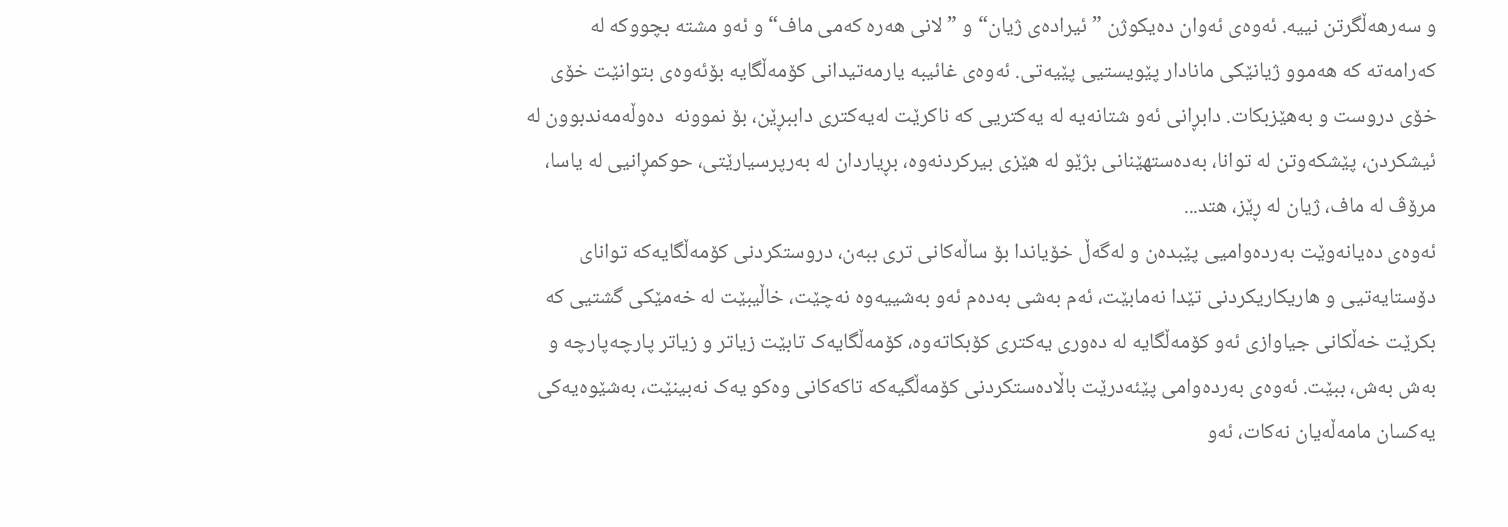و سەرھەڵگرتن نییە. ئەوەی ئەوان دەیکوژن ”ئیرادەی ژیان“و ”لانی ھەرە کەمی ماف“ و ئەو مشتە بچووکە لە کەرامەتە کە ھەموو ژیانێکی مانادار پێویستیی پێیەتی. ئەوەی غائیبە یارمەتیدانی کۆمەڵگایە بۆئەوەی بتوانێت خۆی خۆی دروست و بەھێزبکات. دابڕانی ئەو شتانەیە لە یەکتریی کە ناکرێت لەیەکتری داببڕێن، بۆ نموونە  دەوڵەمەندبوون لە ئیشکردن، پێشکەوتن لە توانا، بەدەستھێنانی بژێو لە ھێزی بیرکردنەوە، بڕیاردان لە بەرپرسیارێتی، حوکمڕانیی لە یاسا، مرۆڤ لە ماف، ژیان لە ڕێز، ھتد...
ئەوەی دەیانەوێت بەردەوامیی پێبدەن و لەگەڵ خۆیاندا بۆ ساڵەکانی تری ببەن، دروستکردنی کۆمەڵگایەکە توانای دۆستایەتیی و ھاریکاریکردنی تێدا نەمابێت، ئەم بەشی بەدەم ئەو بەشییەوە نەچێت، خاڵیبێت لە خەمێکی گشتیی کە بکرێت خەڵکانی جیاوازی ئەو کۆمەڵگایە لە دەوری یەکتری کۆبکاتەوە، کۆمەڵگایەک تابێت زیاتر و زیاتر پارچەپارچە و بەش بەش، ببێت. ئەوەی بەردەوامی پێئەدرێت باڵادەستکردنی کۆمەڵگیەکە تاکەکانی وەکو یەک نەبینێت، بەشێوەیەکی یەکسان مامەڵەیان نەکات، ئەو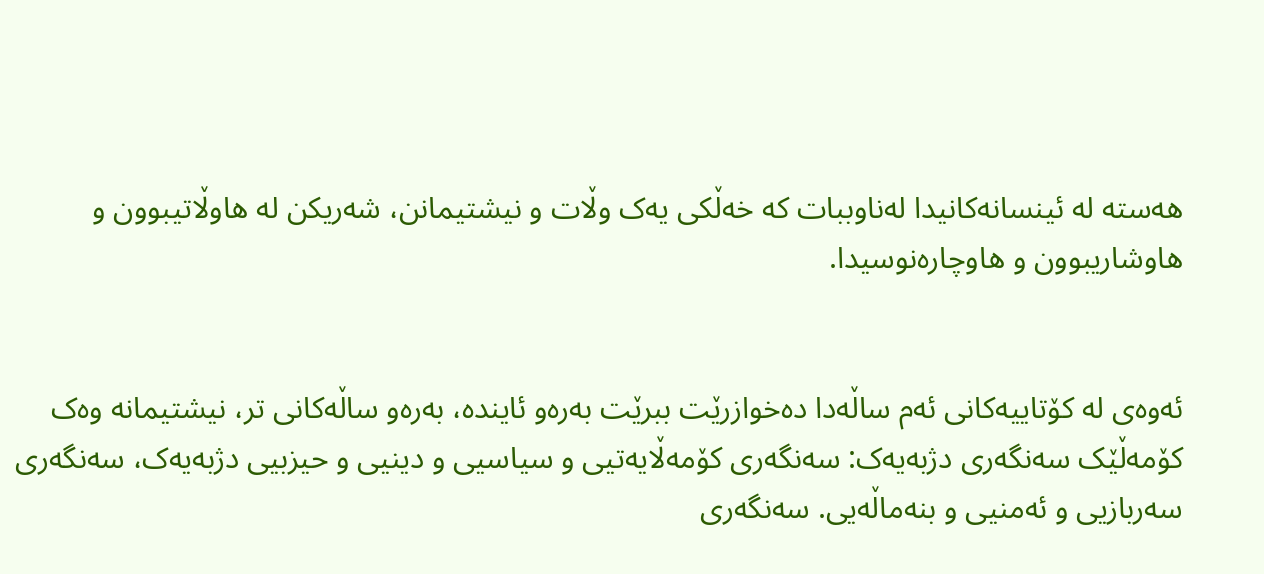ھەستە لە ئینسانەکانیدا لەناوببات کە خەڵکی یەک وڵات و نیشتیمانن، شەریکن لە ھاوڵاتیبوون و ھاوشاریبوون و ھاوچارەنوسیدا.


ئەوەی لە کۆتاییەکانی ئەم ساڵەدا دەخوازرێت ببرێت بەرەو ئایندە، بەرەو ساڵەکانی تر، نیشتیمانە وەک کۆمەڵێک سەنگەری دژبەیەک: سەنگەری کۆمەڵایەتیی و سیاسیی و دینیی و حیزبیی دژبەیەک، سەنگەری سەربازیی و ئەمنیی و بنەماڵەیی. سەنگەری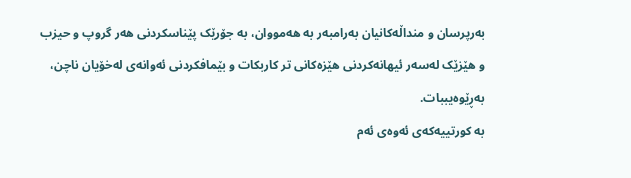بەرپرسان و منداڵەکانیان بەرامبەر بە ھەمووان، بە جۆرێک پێناسکردنی ھەر گروپ و حیزب و ھێزێک لەسەر ئیھانەکردنی ھێزەکانی تر کاربکات و بێمافکردنی ئەوانەی لەخۆیان ناچن، بەڕێوەیببات.
بە کورتییەکەی ئەوەی ئەم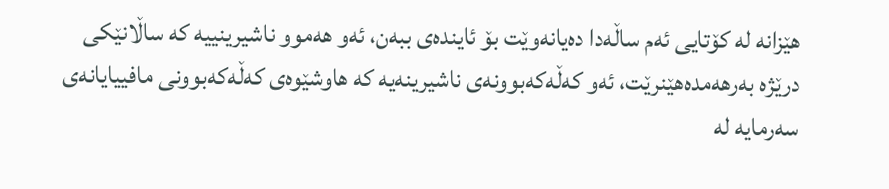ھێزانە لە کۆتایی ئەم ساڵەدا دەیانەوێت بۆ ئایندەی ببەن، ئەو ھەموو ناشیرینییە کە ساڵانێکی درێژە بەرھەمدەھێنرێت، ئەو کەڵەکەبوونەی ناشیرینەیە کە ھاوشێوەی کەڵەکەبوونی مافییایانەی سەرمایە لە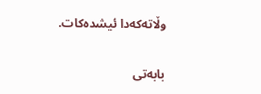وڵاتەکەدا ئیشدەکات.

بابه‌تی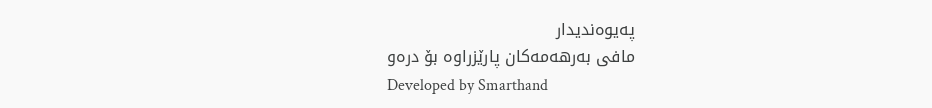په‌یوه‌ندیدار
مافی به‌رهه‌مه‌كان پارێزراوه‌ بۆ دره‌و
Developed by Smarthand